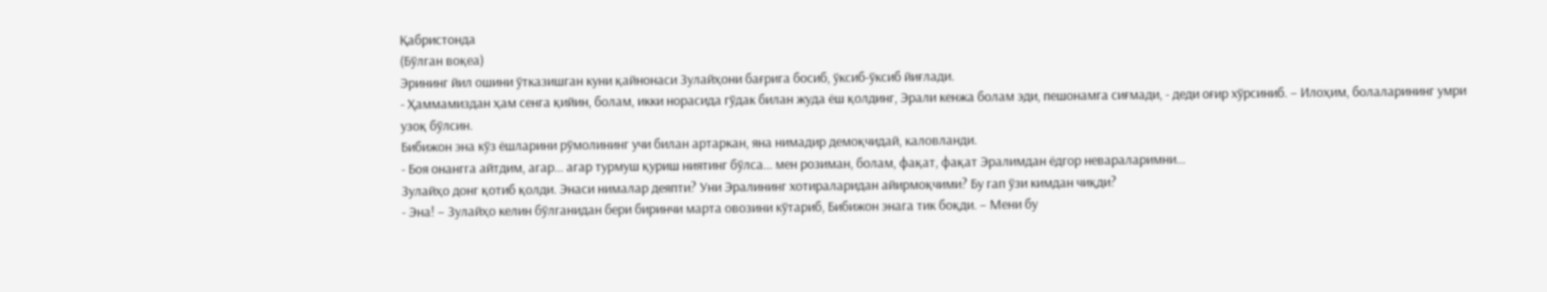Қабристонда
(Бўлган воқеа)
Эрининг йил ошини ўтказишган куни қайнонаси Зулайҳони бағрига босиб, ўксиб-ўксиб йиғлади.
- Ҳаммамиздан ҳам сенга қийин, болам, икки норасида гўдак билан жуда ёш қолдинг, Эрали кенжа болам эди, пешонамга сиғмади, - деди оғир хўрсиниб. – Илоҳим, болаларининг умри узоқ бўлсин.
Бибижон эна кўз ёшларини рўмолининг учи билан артаркан, яна нимадир демоқчидай, каловланди.
- Боя онангга айтдим, агар... агар турмуш қуриш ниятинг бўлса... мен розиман, болам, фақат, фақат Эралимдан ёдгор невараларимни...
Зулайҳо донг қотиб қолди. Энаси нималар деяпти? Уни Эралининг хотираларидан айирмоқчими? Бу гап ўзи кимдан чиқди?
- Эна! – Зулайҳо келин бўлганидан бери биринчи марта овозини кўтариб, Бибижон энага тик боқди. – Мени бу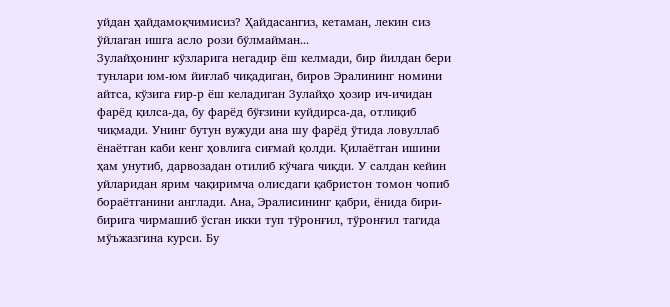уйдан ҳайдамоқчимисиз? Ҳайдасангиз, кетаман, лекин сиз ўйлаган ишга асло рози бўлмайман...
Зулайҳонинг кўзларига негадир ёш келмади, бир йилдан бери тунлари юм-юм йиғлаб чиқадиган, биров Эралининг номини айтса, кўзига ғир-р ёш келадиган Зулайҳо ҳозир ич-ичидан фарёд қилса-да, бу фарёд бўғзини куйдирса-да, отлиқиб чиқмади. Унинг бутун вужуди ана шу фарёд ўтида ловуллаб ёнаётган каби кенг ҳовлига сиғмай қолди. Қилаётган ишини ҳам унутиб, дарвозадан отилиб кўчага чиқди. У салдан кейин уйларидан ярим чақиримча олисдаги қабристон томон чопиб бораётганини англади. Ана, Эралисининг қабри, ёнида бири-бирига чирмашиб ўсган икки туп тўронғил, тўронғил тагида мўъжазгина курси. Бу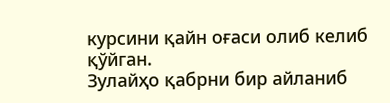курсини қайн оғаси олиб келиб қўйган.
Зулайҳо қабрни бир айланиб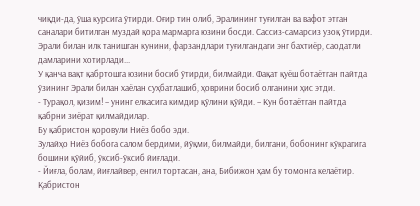чиқди-да, ўша курсига ўтирди. Оғир тин олиб, Эралининг туғилган ва вафот этган саналари битилган муздай қора мармарга юзини босди. Сассиз-самарсиз узоқ ўтирди. Эрали билан илк танишган кунини, фарзандлари туғилгандаги энг бахтиёр, саодатли дамларини хотирлади...
У қанча вақт қабртошга юзини босиб ўтирди, билмайди. Фақат қуёш ботаётган пайтда ўзининг Эрали билан хаёлан суҳбатлашиб, ҳоврини босиб олганини ҳис этди.
- Турақол, қизим! – унинг елкасига кимдир қўлини қўйди. – Кун ботаётган пайтда қабрни зиёрат қилмайдилар.
Бу қабристон қоровули Ниёз бобо эди.
Зулайҳо Ниёз бобога салом бердими, йўқми, билмайди, билгани, бобонинг кўкрагига бошини қўйиб, ўксиб-ўксиб йиғлади.
- Йиғла, болам, йиғлайвер, енгил тортасан, ана, Бибижон ҳам бу томонга келаётир.
Қабристон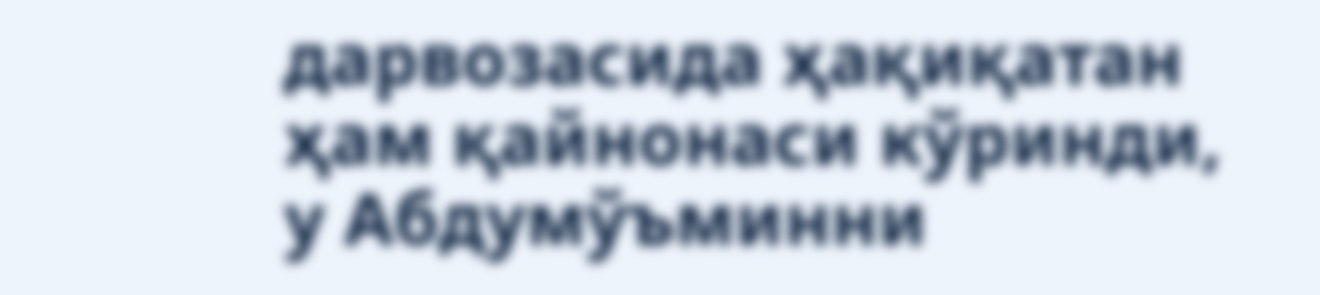дарвозасида ҳақиқатан ҳам қайнонаси кўринди, у Абдумўъминни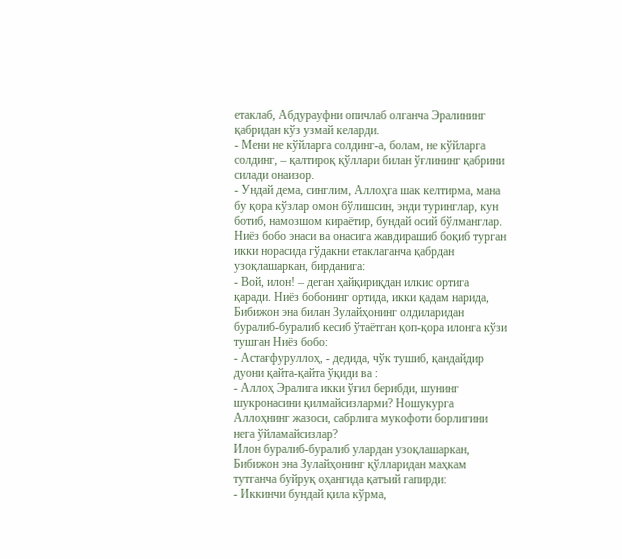етаклаб, Абдурауфни опичлаб олганча Эралининг қабридан кўз узмай келарди.
- Мени не кўйларга солдинг-а, болам, не кўйларга солдинг, – қалтироқ қўллари билан ўғлининг қабрини силади онаизор.
- Ундай дема, синглим, Аллоҳга шак келтирма, мана бу қора кўзлар омон бўлишсин, энди туринглар, кун ботиб, намозшом кираётир, бундай осий бўлманглар.
Ниёз бобо энаси ва онасига жавдирашиб боқиб турган икки норасида гўдакни етаклаганча қабрдан узоқлашаркан, бирданига:
- Вой, илон! – деган ҳайқириқдан илкис ортига қаради. Ниёз бобонинг ортида, икки қадам нарида, Бибижон эна билан Зулайҳонинг олдиларидан буралиб-буралиб кесиб ўтаётган қоп-қора илонга кўзи тушган Ниёз бобо:
- Астағфуруллоҳ, - дедида, чўк тушиб, қандайдир дуони қайта-қайта ўқиди ва :
- Аллоҳ Эралига икки ўғил берибди, шунинг шукронасини қилмайсизларми? Ношукурга Аллоҳнинг жазоси, сабрлига мукофоти борлигини нега ўйламайсизлар?
Илон буралиб-буралиб улардан узоқлашаркан, Бибижон эна Зулайҳонинг қўлларидан маҳкам тутганча буйруқ оҳангида қатъий гапирди:
- Иккинчи бундай қила кўрма,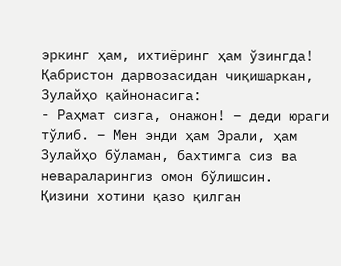эркинг ҳам, ихтиёринг ҳам ўзингда!
Қабристон дарвозасидан чиқишаркан, Зулайҳо қайнонасига:
- Раҳмат сизга, онажон! – деди юраги тўлиб. – Мен энди ҳам Эрали, ҳам Зулайҳо бўламан, бахтимга сиз ва невараларингиз омон бўлишсин.
Қизини хотини қазо қилган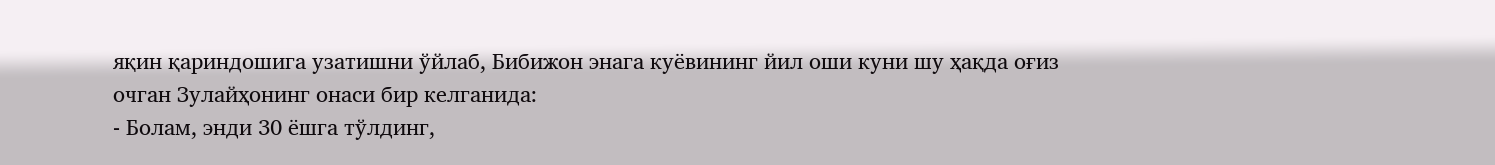яқин қариндошига узатишни ўйлаб, Бибижон энага куёвининг йил оши куни шу ҳақда оғиз очган Зулайҳонинг онаси бир келганида:
- Болам, энди 30 ёшга тўлдинг,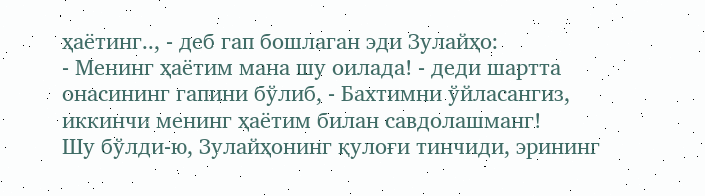ҳаётинг.., - деб гап бошлаган эди Зулайҳо:
- Менинг ҳаётим мана шу оилада! - деди шартта онасининг гапини бўлиб, - Бахтимни ўйласангиз, иккинчи менинг ҳаётим билан савдолашманг!
Шу бўлди-ю, Зулайҳонинг қулоғи тинчиди, эрининг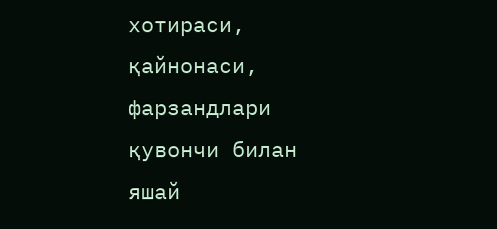хотираси, қайнонаси, фарзандлари қувончи билан яшай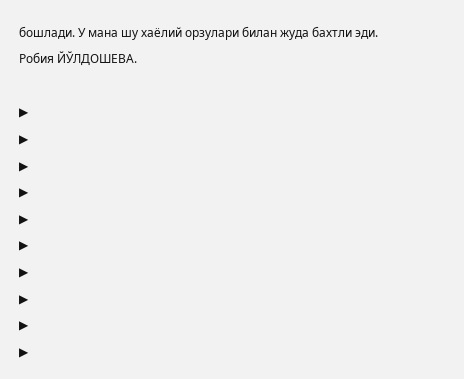бошлади. У мана шу хаёлий орзулари билан жуда бахтли эди.
Робия ЙЎЛДОШЕВА.

▶
▶
▶
▶
▶
▶
▶
▶
▶
▶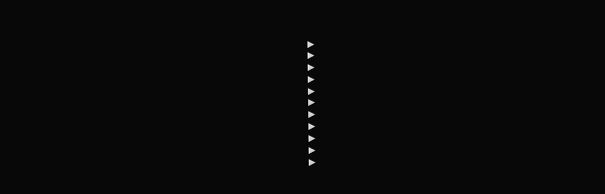▶
▶
▶
▶
▶
▶
▶
▶
▶
▶
▶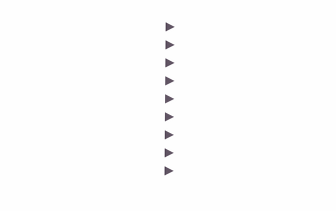▶
▶
▶
▶
▶
▶
▶
▶
▶